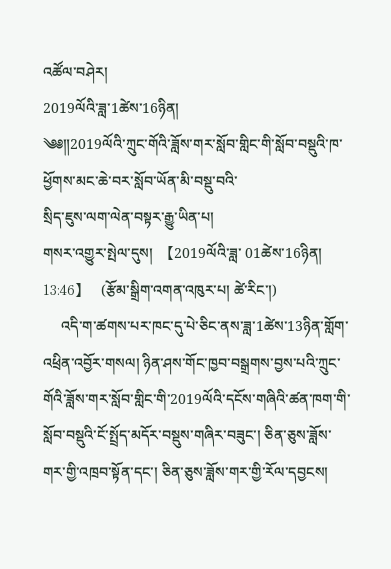འཚོལ་བཤེར།
2019ལོའི་ཟླ་1ཚེས་16ཉིན།
༄༅༎2019ལོའི་ཀྲུང་གོའི་ཟློས་གར་སློབ་གླིང་གི་སློབ་བསྡུའི་ཁ་ཕྱོགས་མང་ཆེ་བར་སློབ་ཡོན་མི་བསྡུ་བའི་
སྲིད་ཇུས་ལག་ལེན་བསྟར་རྒྱུ་ཡིན་པ།
གསར་འགྱུར་སྤེལ་དུས།  【2019ལོའི་ཟླ་ 01ཚེས་16ཉིན། 13:46】   (རྩོམ་སྒྲིག་འགན་འཁུར་པ། ཚེ་རིང་།)
     འདི་ག་ཚགས་པར་ཁང་དུ་པེ་ཅིང་ནས་ཟླ་1ཚེས་13ཉིན་གློག་འཕྲིན་འབྱོར་གསལ། ཉིན་ཤས་གོང་ཁྱབ་བསྒྲགས་བྱས་པའི་ཀྲུང་གོའི་ཟློས་གར་སློབ་གླིང་གི་2019ལོའི་དངོས་གཞིའི་ཚན་ཁག་གི་སློབ་བསྡུའི་ངོ་སྤྲོད་མདོར་བསྡུས་གཞིར་བཟུང་། ཅིན་ཅུས་ཟློས་གར་གྱི་འཁྲབ་སྟོན་དང་། ཅིན་ཅུས་ཟློས་གར་གྱི་རོལ་དབྱངས།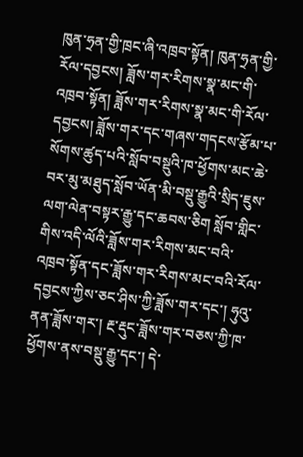ཁུན་ཧྲན་གྱི་ཁྲང་ཞི་འཁྲབ་སྟོན། ཁུན་ཧྲན་གྱི་རོལ་དབྱངས། ཟློས་གར་རིགས་སྣ་མང་གི་འཁྲབ་སྟོན། ཟློས་གར་རིགས་སྣ་མང་གི་རོལ་དབྱངས། ཟློས་གར་དང་གཞས་གདངས་རྩོམ་པ་སོགས་ཚུད་པའི་སློབ་བསྡུའི་ཁ་ཕྱོགས་མང་ཆེ་བར་མུ་མཐུད་སློབ་ཡོན་མི་བསྡུ་རྒྱུའི་སྲིད་ཇུས་ལག་ལེན་བསྟར་རྒྱུ་དང་ཆབས་ཅིག སློབ་གླིང་གིས་འདི་ལོའི་ཟློས་གར་རིགས་མང་བའི་འཁྲབ་སྟོན་དང་ཟློས་གར་རིགས་མང་བའི་རོལ་དབྱངས་ཀྱིས་ཅང་ཤིས་ཀྱི་ཟློས་གར་དང་། ཧུའུ་ནན་ཟློས་གར་། རྔ་རྡུང་ཟློས་གར་བཅས་ཀྱི་ཁ་ཕྱོགས་ནས་བསྡུ་རྒྱུ་དང་། དེ་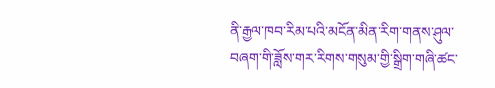ནི་རྒྱལ་ཁབ་རིམ་པའི་མངོན་མིན་རིག་གནས་ཤུལ་བཞག་གི་ཟློས་གར་རིགས་གསུམ་གྱི་སྒྲིག་གཞི་ཚང་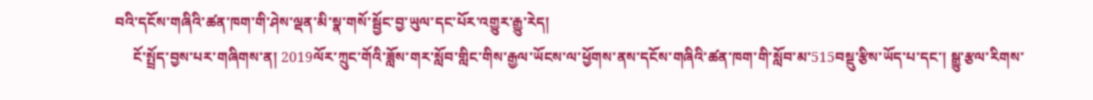བའི་དངོས་གཞིའི་ཚན་ཁག་གི་ཤེས་ལྡན་མི་སྣ་གསོ་སྦྱོང་བྱ་ཡུལ་དང་པོར་འགྱུར་རྒྱུ་རེད།
     ངོ་སྤྲོད་བྱས་པར་གཞིགས་ན། 2019ལོར་ཀྲུང་གོའི་ཟློས་གར་སློབ་གླིང་གིས་རྒྱལ་ཡོངས་ལ་ཕྱོགས་ནས་དངོས་གཞིའི་ཚན་ཁག་གི་སློབ་མ་515བསྡུ་རྩིས་ཡོད་པ་དང་། སྒྱུ་རྩལ་རིགས་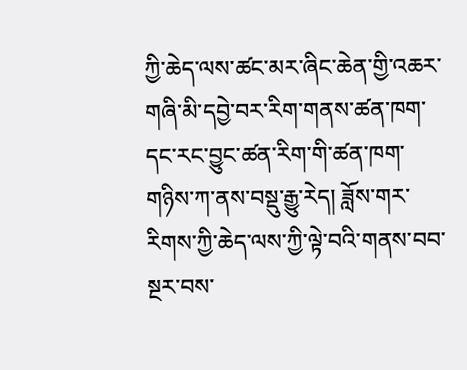ཀྱི་ཆེད་ལས་ཚང་མར་ཞིང་ཆེན་གྱི་འཆར་གཞི་མི་དབྱེ་བར་རིག་གནས་ཚན་ཁག་དང་རང་བྱུང་ཚན་རིག་གི་ཚན་ཁག་གཉིས་ཀ་ནས་བསྡུ་རྒྱུ་རེད། ཟློས་གར་རིགས་ཀྱི་ཆེད་ལས་ཀྱི་ལྟེ་བའི་གནས་བབ་སྔར་བས་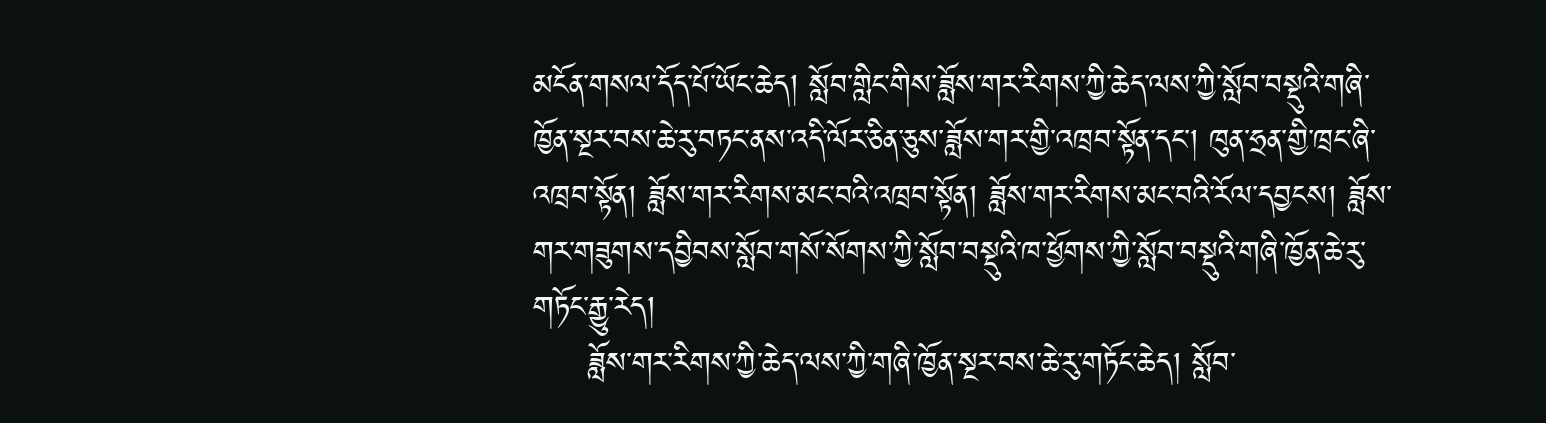མངོན་གསལ་དོད་པོ་ཡོང་ཆེད། སློབ་གླིང་གིས་ཟློས་གར་རིགས་ཀྱི་ཆེད་ལས་ཀྱི་སློབ་བསྡུའི་གཞི་ཁྱོན་སྔར་བས་ཆེ་རུ་བཏང་ནས་འདི་ལོར་ཅིན་ཅུས་ཟློས་གར་གྱི་འཁྲབ་སྟོན་དང་། ཁུན་ཧྲན་གྱི་ཁྲང་ཞི་འཁྲབ་སྟོན། ཟློས་གར་རིགས་མང་བའི་འཁྲབ་སྟོན། ཟློས་གར་རིགས་མང་བའི་རོལ་དབྱངས། ཟློས་གར་གཟུགས་དབྱིབས་སློབ་གསོ་སོགས་ཀྱི་སློབ་བསྡུའི་ཁ་ཕྱོགས་ཀྱི་སློབ་བསྡུའི་གཞི་ཁྱོན་ཆེ་རུ་གཏོང་རྒྱུ་རེད།
     ཟློས་གར་རིགས་ཀྱི་ཆེད་ལས་ཀྱི་གཞི་ཁྱོན་སྔར་བས་ཆེ་རུ་གཏོང་ཆེད། སློབ་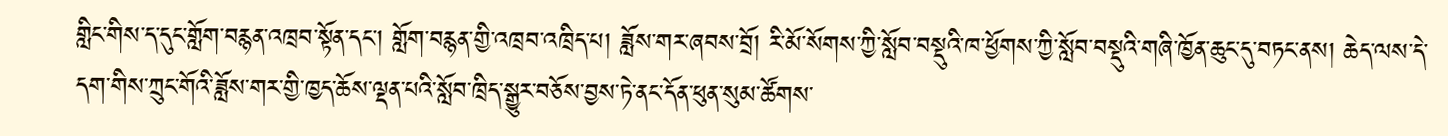གླིང་གིས་ད་དུང་གློག་བརྙན་འཁྲབ་སྟོན་དང་། གློག་བརྙན་གྱི་འཁྲབ་འཁྲིད་པ། ཟློས་གར་ཞབས་བྲོ། རི་མོ་སོགས་ཀྱི་སློབ་བསྡུའི་ཁ་ཕྱོགས་ཀྱི་སློབ་བསྡུའི་གཞི་ཁྱོན་ཆུང་དུ་བཏང་ནས། ཆེད་ལས་དེ་དག་གིས་ཀྲུང་གོའི་ཟློས་གར་གྱི་ཁྱད་ཆོས་ལྡན་པའི་སློབ་ཁྲིད་སྒྱུར་བཅོས་བྱས་ཏེ་ནང་དོན་ཕུན་སུམ་ཚོགས་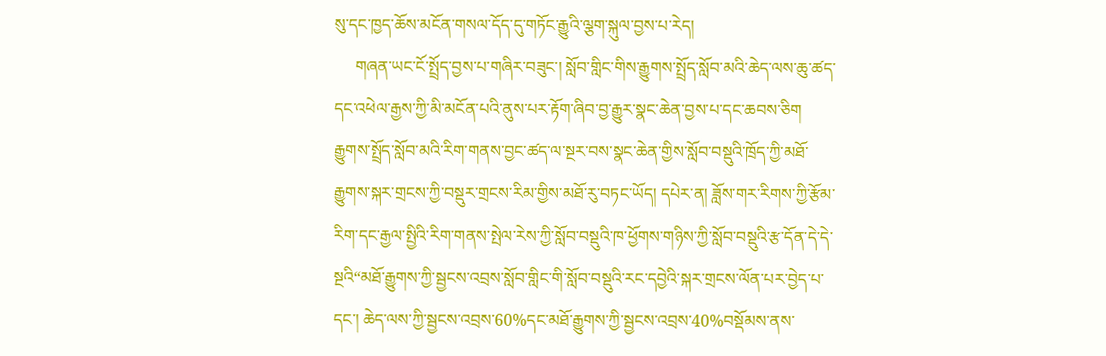སུ་དང་ཁྱད་ཆོས་མངོན་གསལ་དོད་དུ་གཏོང་རྒྱུའི་ལྕག་སྐུལ་བྱས་པ་རེད།
     གཞན་ཡང་ངོ་སྤྲོད་བྱས་པ་གཞིར་བཟུང་། སློབ་གླིང་གིས་རྒྱུགས་སྤྲོད་སློབ་མའི་ཆེད་ལས་ཆུ་ཚད་དང་འཕེལ་རྒྱས་ཀྱི་མི་མངོན་པའི་ནུས་པར་རྟོག་ཞིབ་བྱ་རྒྱུར་སྣང་ཆེན་བྱས་པ་དང་ཆབས་ཅིག རྒྱུགས་སྤྲོད་སློབ་མའི་རིག་གནས་བྱང་ཚད་ལ་སྔར་བས་སྣང་ཆེན་གྱིས་སློབ་བསྡུའི་ཁྲོད་ཀྱི་མཐོ་རྒྱུགས་སྐར་གྲངས་ཀྱི་བསྡུར་གྲངས་རིམ་གྱིས་མཐོ་རུ་བཏང་ཡོད། དཔེར་ན། ཟློས་གར་རིགས་ཀྱི་རྩོམ་རིག་དང་རྒྱལ་སྤྱིའི་རིག་གནས་སྤེལ་རེས་ཀྱི་སློབ་བསྡུའི་ཁ་ཕྱོགས་གཉིས་ཀྱི་སློབ་བསྡུའི་རྩ་དོན་དེ་དེ་སྔའི“མཐོ་རྒྱུགས་ཀྱི་སྦྱངས་འབྲས་སློབ་གླིང་གི་སློབ་བསྡུའི་རང་དབྱེའི་སྐར་གྲངས་ལོན་པར་བྱེད་པ་དང་། ཆེད་ལས་ཀྱི་སྦྱངས་འབྲས་60%དང་མཐོ་རྒྱུགས་ཀྱི་སྦྱངས་འབྲས་40%བསྡོམས་ནས་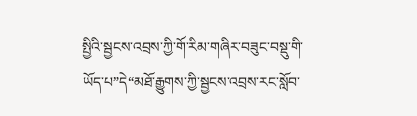སྤྱིའི་སྦྱངས་འབྲས་ཀྱི་གོ་རིམ་གཞིར་བཟུང་བསྡུ་གི་ཡོད་པ”དེ“མཐོ་རྒྱུགས་ཀྱི་སྦྱངས་འབྲས་རང་སློབ་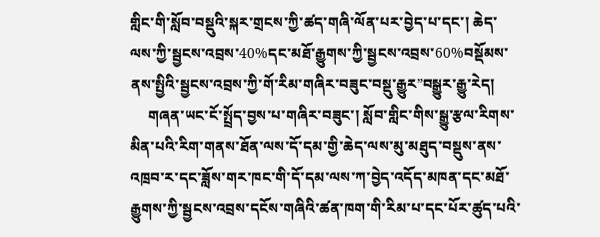གླིང་གི་སློབ་བསྡུའི་སྐར་གྲངས་ཀྱི་ཚད་གཞི་ལོན་པར་བྱེད་པ་དང་། ཆེད་ལས་ཀྱི་སྦྱངས་འབྲས་40%དང་མཐོ་རྒྱུགས་ཀྱི་སྦྱངས་འབྲས་60%བསྡོམས་ནས་སྤྱིའི་སྦྱངས་འབྲས་ཀྱི་གོ་རིམ་གཞིར་བཟུང་བསྡུ་རྒྱུར”བསྒྱུར་རྒྱུ་རེད།
     གཞན་ཡང་ངོ་སྤྲོད་བྱས་པ་གཞིར་བཟུང་། སློབ་གླིང་གིས་སྒྱུ་རྩལ་རིགས་མིན་པའི་རིག་གནས་ཐོན་ལས་དོ་དམ་གྱི་ཆེད་ལས་མུ་མཐུད་བསྡུས་ནས་འཁྲབ་ར་དང་ཟློས་གར་ཁང་གི་དོ་དམ་ལས་ཀ་བྱེད་འདོད་མཁན་དང་མཐོ་རྒྱུགས་ཀྱི་སྦྱངས་འབྲས་དངོས་གཞིའི་ཚན་ཁག་གི་རིམ་པ་དང་པོར་ཚུད་པའི་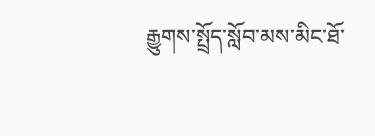རྒྱུགས་སྤྲོད་སློབ་མས་མིང་ཐོ་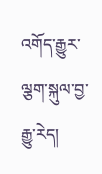འགོད་རྒྱུར་ལྕག་སྐུལ་བྱ་རྒྱུ་རེད།